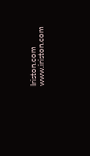Iriston.com
www.iriston.com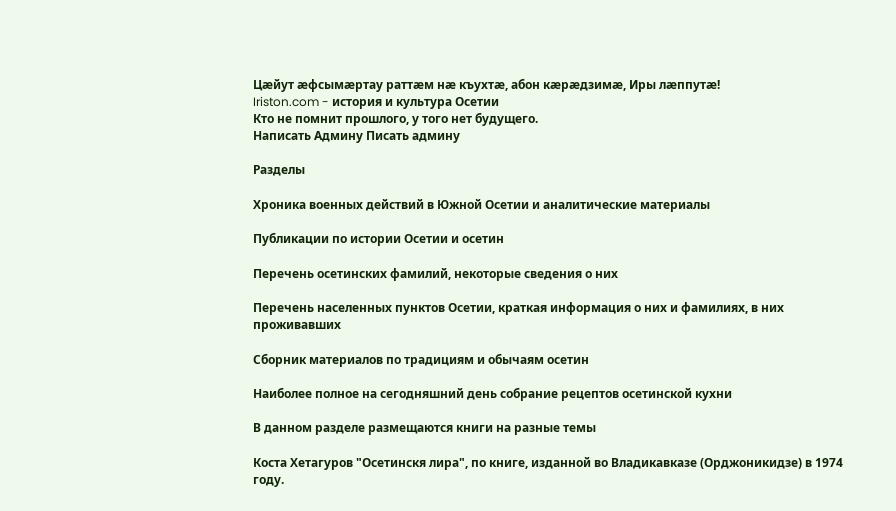Цæйут æфсымæртау раттæм нæ къухтæ, абон кæрæдзимæ, Иры лæппутæ!
Iriston.com - история и культура Осетии
Кто не помнит прошлого, у того нет будущего.
Написать Админу Писать админу

Разделы

Хроника военных действий в Южной Осетии и аналитические материалы

Публикации по истории Осетии и осетин

Перечень осетинских фамилий, некоторые сведения о них

Перечень населенных пунктов Осетии, краткая информация о них и фамилиях, в них проживавших

Сборник материалов по традициям и обычаям осетин

Наиболее полное на сегодняшний день собрание рецептов осетинской кухни

В данном разделе размещаются книги на разные темы

Коста Хетагуров "Осетинскя лира", по книге, изданной во Владикавказе (Орджоникидзе) в 1974 году.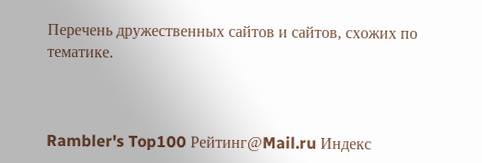Перечень дружественных сайтов и сайтов, схожих по тематике.



Rambler's Top100 Рейтинг@Mail.ru Индекс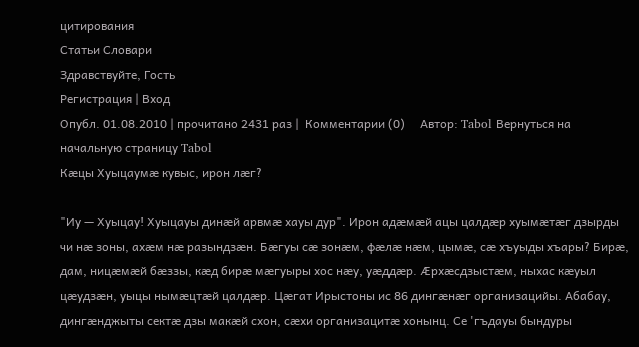цитирования
Статьи Словари
Здравствуйте, Гость
Регистрация | Вход
Опубл. 01.08.2010 | прочитано 2431 раз |  Комментарии (0)     Автор: Tabol Вернуться на начальную страницу Tabol
Кæцы Хуыцаумæ кувыс, ирон лæг?

"Иу — Хуыцау! Хуыцауы динæй арвмæ хауы дур". Ирон адæмæй ацы цалдæр хуымæтæг дзырды чи нæ зоны, ахæм нæ разындзæн. Бæгуы сæ зонæм, фæлæ нæм, цымæ, сæ хъуыды хъары? Бирæ, дам, ницæмæй бæззы, кæд бирæ мæгуыры хос нæу, уæддæр. Æрхæсдзыстæм, ныхас кæуыл цæудзæн, уыцы нымæцтæй цалдæр. Цæгат Ирыстоны ис 86 дингæнæг организацийы. Абабау, дингæнджыты сектæ дзы макæй схон, сæхи организацитæ хонынц. Се 'гъдауы бындуры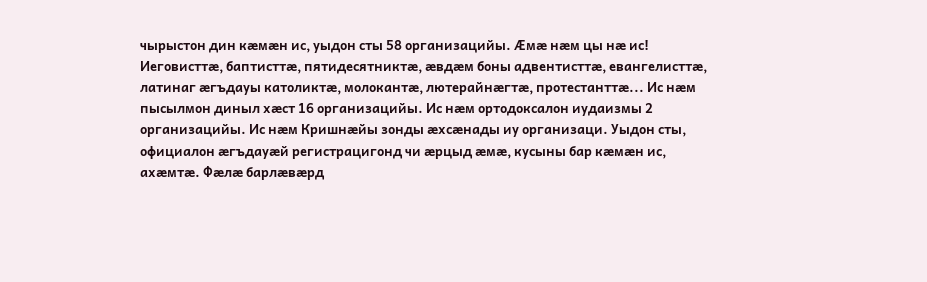чырыстон дин кæмæн ис, уыдон сты 58 организацийы. Æмæ нæм цы нæ ис! Иеговисттæ, баптисттæ, пятидесятниктæ, æвдæм боны адвентисттæ, евангелисттæ, латинаг æгъдауы католиктæ, молокантæ, лютерайнæгтæ, протестанттæ... Ис нæм пысылмон диныл хæст 16 организацийы. Ис нæм ортодоксалон иудаизмы 2 организацийы. Ис нæм Кришнæйы зонды æхсæнады иу организаци. Уыдон сты, официалон æгъдауæй регистрацигонд чи æрцыд æмæ, кусыны бар кæмæн ис, ахæмтæ. Фæлæ барлæвæрд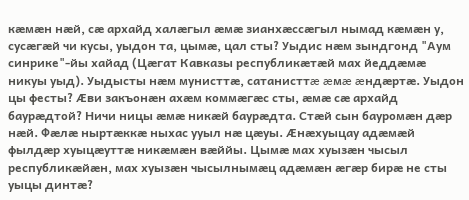кæмæн нæй, сæ архайд халæгыл æмæ зианхæссæгыл нымад кæмæн у, сусæгæй чи кусы, уыдон та, цымæ, цал сты? Уыдис нæм зындгонд "Аум синрике"-йы хайад (Цæгат Кавказы республикæтæй мах йеддæмæ никуы уыд). Уыдысты нæм мунисттæ, сатанисттæ æмæ æндæртæ. Уыдон цы фесты? Æви закъонæн ахæм коммæгæс сты, æмæ сæ архайд баурæдтой? Ничи ницы æмæ никæй баурæдта. Стæй сын бауромæн дæр нæй. Фæлæ ныртæккæ ныхас ууыл нæ цæуы. Æнæхуыцау адæмæй фылдæр хуыцæуттæ никæмæн вæййы. Цымæ мах хуызæн чысыл республикæйæн, мах хуызæн чысылнымæц адæмæн æгæр бирæ не сты уыцы динтæ?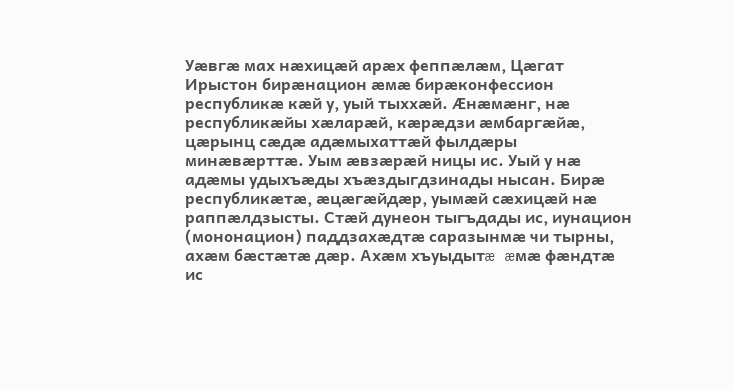Уæвгæ мах нæхицæй арæх феппæлæм, Цæгат Ирыстон бирæнацион æмæ бирæконфессион республикæ кæй у, уый тыххæй. Æнæмæнг, нæ республикæйы хæларæй, кæрæдзи æмбаргæйæ, цæрынц сæдæ адæмыхаттæй фылдæры минæвæрттæ. Уым æвзæрæй ницы ис. Уый у нæ адæмы удыхъæды хъæздыгдзинады нысан. Бирæ республикæтæ, æцæгæйдæр, уымæй сæхицæй нæ раппæлдзысты. Стæй дунеон тыгъдады ис, иунацион (мононацион) паддзахæдтæ саразынмæ чи тырны, ахæм бæстæтæ дæр. Ахæм хъуыдытæ æмæ фæндтæ ис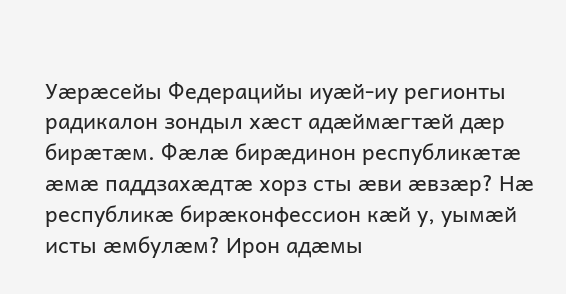Уæрæсейы Федерацийы иуæй-иу регионты радикалон зондыл хæст адæймæгтæй дæр бирæтæм. Фæлæ бирæдинон республикæтæ æмæ паддзахæдтæ хорз сты æви æвзæр? Нæ республикæ бирæконфессион кæй у, уымæй исты æмбулæм? Ирон адæмы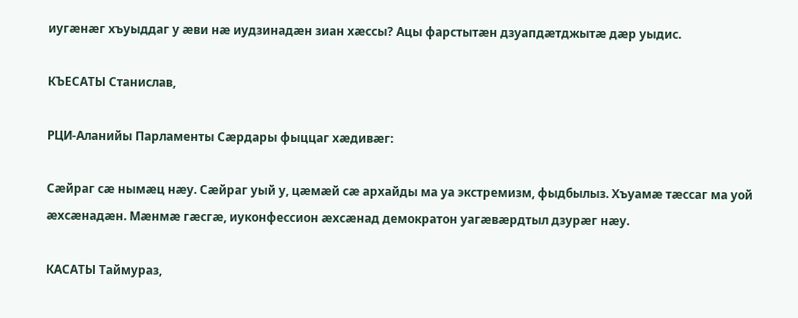иугæнæг хъуыддаг у æви нæ иудзинадæн зиан хæссы? Ацы фарстытæн дзуапдæтджытæ дæр уыдис.

КЪЕСАТЫ Станислав,

РЦИ-Аланийы Парламенты Сæрдары фыццаг хæдивæг:

Сæйраг сæ нымæц нæу. Сæйраг уый у, цæмæй сæ архайды ма уа экстремизм, фыдбылыз. Хъуамæ тæссаг ма уой æхсæнадæн. Мæнмæ гæсгæ, иуконфессион æхсæнад демократон уагæвæрдтыл дзурæг нæу.

КАСАТЫ Таймураз,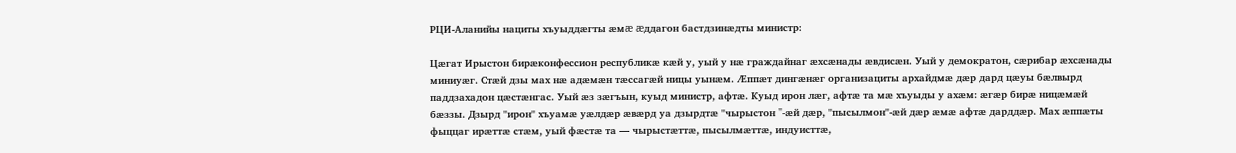РЦИ-Аланийы нациты хъуыддæгты æмæ æддагон бастдзинæдты министр:

Цæгат Ирыстон бирæконфессион республикæ кæй у, уый у нæ граждайнаг æхсæнады æвдисæн. Уый у демократон, сæрибар æхсæнады миниуæг. Стæй дзы мах нæ адæмæн тæссагæй ницы уынæм. Æппæт дингæнæг организациты архайдмæ дæр дард цæуы бæлвырд паддзахадон цæстæнгас. Уый æз зæгъын, куыд министр, афтæ. Куыд ирон лæг, афтæ та мæ хъуыды у ахæм: æгæр бирæ ницæмæй бæззы. Дзырд "ирон" хъуамæ уæлдæр æвæрд уа дзырдтæ "чырыстон "-æй дæр, "пысылмон"-æй дæр æмæ афтæ дарддæр. Мах æппæты фыццаг ирæттæ стæм, уый фæстæ та — чырыстæттæ, пысылмæттæ, индуисттæ,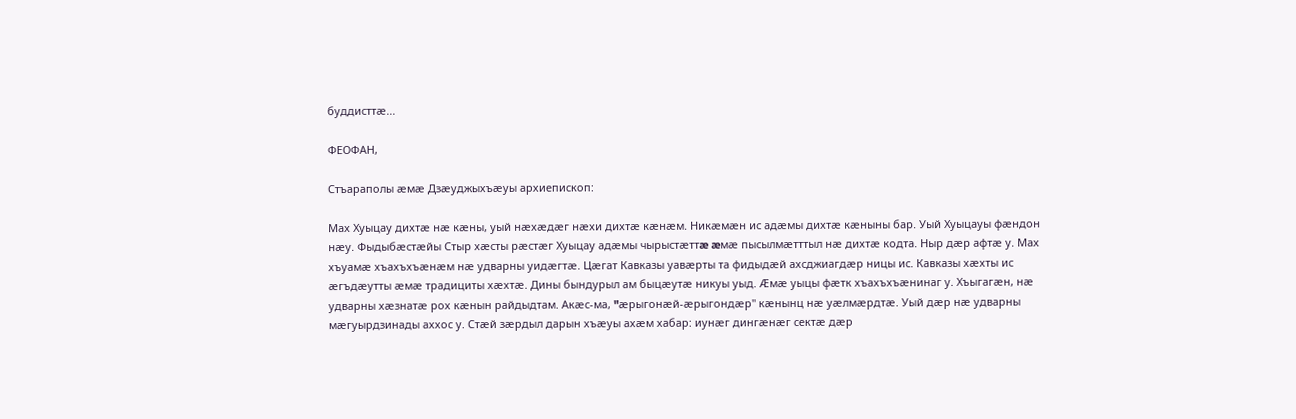буддисттæ...

ФЕОФАН,

Стъараполы æмæ Дзæуджыхъæуы архиепископ:

Мах Хуыцау дихтæ нæ кæны, уый нæхæдæг нæхи дихтæ кæнæм. Никæмæн ис адæмы дихтæ кæныны бар. Уый Хуыцауы фæндон нæу. Фыдыбæстæйы Стыр хæсты рæстæг Хуыцау адæмы чырыстæттæ æмæ пысылмæтттыл нæ дихтæ кодта. Ныр дæр афтæ у. Мах хъуамæ хъахъхъæнæм нæ удварны уидæгтæ. Цæгат Кавказы уавæрты та фидыдæй ахсджиагдæр ницы ис. Кавказы хæхты ис æгъдæутты æмæ традициты хæхтæ. Дины бындурыл ам быцæутæ никуы уыд. Æмæ уыцы фæтк хъахъхъæнинаг у. Хъыгагæн, нæ удварны хæзнатæ рох кæнын райдыдтам. Акæс-ма, "æрыгонæй-æрыгондæр" кæнынц нæ уæлмæрдтæ. Уый дæр нæ удварны мæгуырдзинады аххос у. Стæй зæрдыл дарын хъæуы ахæм хабар: иунæг дингæнæг сектæ дæр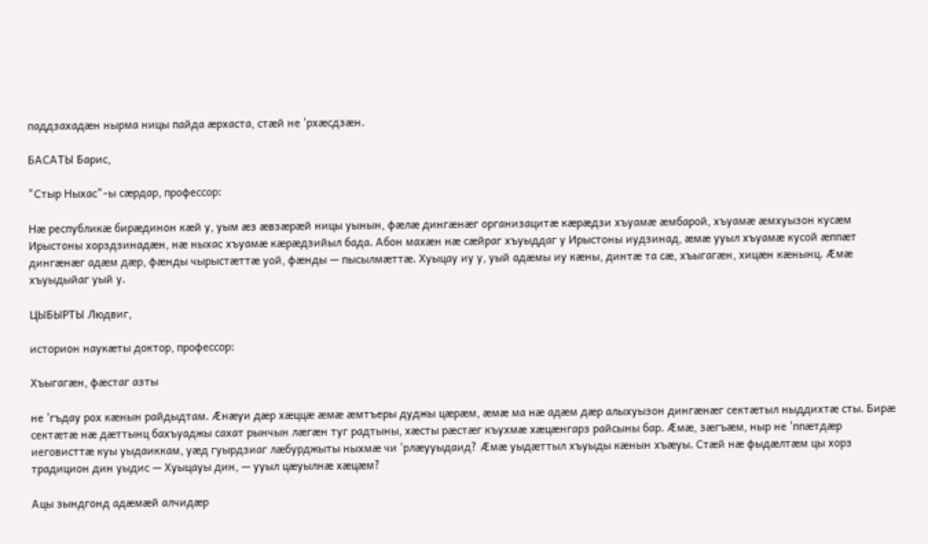паддзахадæн нырма ницы пайда æрхаста, стæй не 'рхæсдзæн.

БАСАТЫ Барис,

"Стыр Ныхас"-ы сæрдар, профессор:

Нæ республикæ бирæдинон кæй у, уым æз æвзæрæй ницы уынын, фæлæ дингæнæг организацитæ кæрæдзи хъуамæ æмбарой, хъуамæ æмхуызон кусæм Ирыстоны хорздзинадæн, нæ ныхас хъуамæ кæрæдзийыл бада. Абон махæн нæ сæйраг хъуыддаг у Ирыстоны иудзинад, æмæ ууыл хъуамæ кусой æппæт дингæнæг адæм дæр, фæнды чырыстæттæ уой, фæнды — пысылмæттæ. Хуыцау иу у, уый адæмы иу кæны, динтæ та сæ, хъыгагæн, хицæн кæнынц. Æмæ хъуыдыйаг уый у.

ЦЫБЫРТЫ Людвиг,

историон наукæты доктор, профессор:

Хъыгагæн, фæстаг азты

не 'гъдау рох кæнын райдыдтам. Æнæуи дæр хæццæ æмæ æмтъеры дуджы цæрæм, æмæ ма нæ адæм дæр алыхуызон дингæнæг сектæтыл ныддихтæ сты. Бирæ сектæтæ нæ дæттынц бахъуаджы сахат рынчын лæгæн туг радтыны, хæсты рæстæг къухмæ хæцæнгарз райсыны бар. Æмæ, зæгъæм, ныр не 'ппæтдæр иеговисттæ куы уыдаиккам, уæд гуырдзиаг лæбурджыты ныхмæ чи 'рлæууыдаид? Æмæ уыдæттыл хъуыды кæнын хъæуы. Стæй нæ фыдæлтæм цы хорз традицион дин уыдис — Хуыцауы дин, — ууыл цæуылнæ хæцæм?

Ацы зындгонд адæмæй алчидæр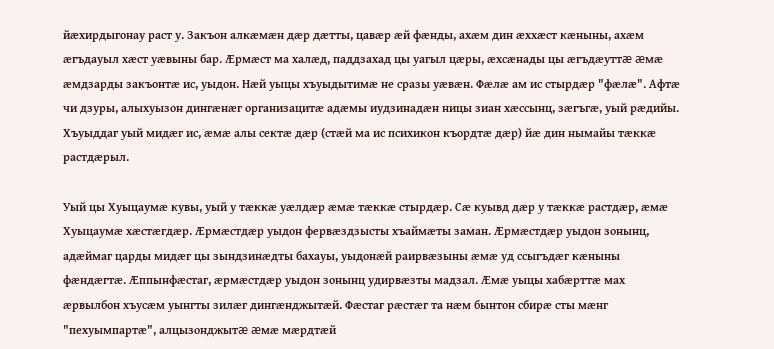йæхирдыгонау раст у. Закъон алкæмæн дæр дæтты, цавæр æй фæнды, ахæм дин æххæст кæныны, ахæм æгъдауыл хæст уæвыны бар. Æрмæст ма халæд, паддзахад цы уагыл цæры, æхсæнады цы æгъдæуттæ æмæ æмдзарды закъонтæ ис, уыдон. Нæй уыцы хъуыдытимæ не сразы уæвæн. Фæлæ ам ис стырдæр "фæлæ". Афтæ чи дзуры, алыхуызон дингæнæг организацитæ адæмы иудзинадæн ницы зиан хæссынц, зæгъгæ, уый рæдийы. Хъуыддаг уый мидæг ис, æмæ алы сектæ дæр (стæй ма ис психикон къордтæ дæр) йæ дин нымайы тæккæ растдæрыл.

Уый цы Хуыцаумæ кувы, уый у тæккæ уæлдæр æмæ тæккæ стырдæр. Сæ куывд дæр у тæккæ растдæр, æмæ Хуыцаумæ хæстæгдæр. Æрмæстдæр уыдон фервæздзысты хъаймæты заман. Æрмæстдæр уыдон зонынц, адæймаг царды мидæг цы зындзинæдты бахауы, уыдонæй раирвæзыны æмæ уд ссыгъдæг кæныны фæндæгтæ. Æппынфæстаг, æрмæстдæр уыдон зонынц удирвæзты мадзал. Æмæ уыцы хабæрттæ мах æрвылбон хъусæм уынгты зилæг дингæнджытæй. Фæстаг рæстæг та нæм бынтон сбирæ сты мæнг "пехуымпартæ", алцызонджытæ æмæ мæрдтæй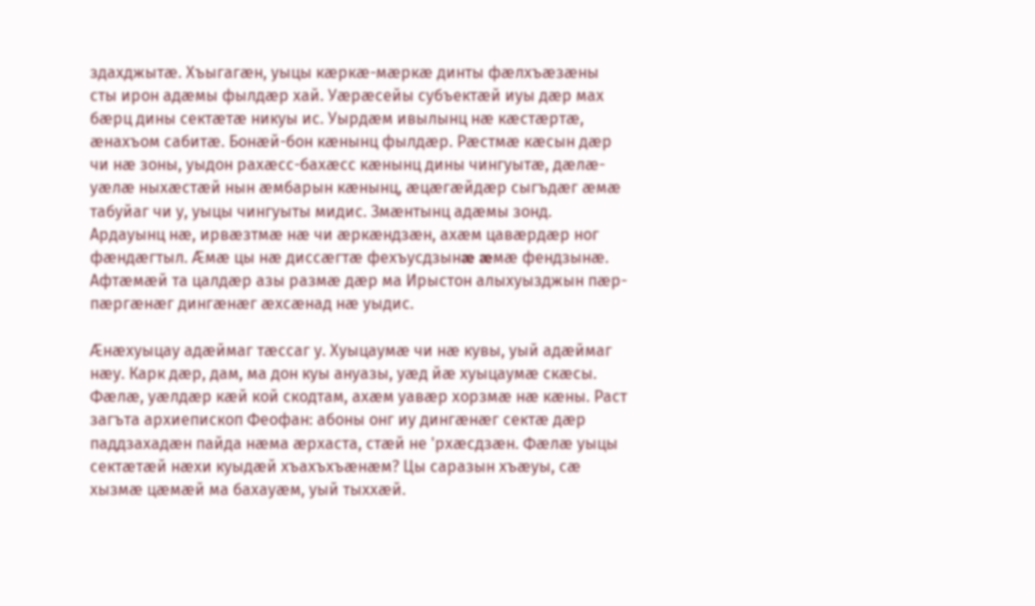здахджытæ. Хъыгагæн, уыцы кæркæ-мæркæ динты фæлхъæзæны сты ирон адæмы фылдæр хай. Уæрæсейы субъектæй иуы дæр мах бæрц дины сектæтæ никуы ис. Уырдæм ивылынц нæ кæстæртæ, æнахъом сабитæ. Бонæй-бон кæнынц фылдæр. Рæстмæ кæсын дæр чи нæ зоны, уыдон рахæсс-бахæсс кæнынц дины чингуытæ, дæлæ-уæлæ ныхæстæй нын æмбарын кæнынц, æцæгæйдæр сыгъдæг æмæ табуйаг чи у, уыцы чингуыты мидис. Змæнтынц адæмы зонд. Ардауынц нæ, ирвæзтмæ нæ чи æркæндзæн, ахæм цавæрдæр ног фæндæгтыл. Æмæ цы нæ диссæгтæ фехъусдзынæ æмæ фендзынæ. Афтæмæй та цалдæр азы размæ дæр ма Ирыстон алыхуызджын пæр-пæргæнæг дингæнæг æхсæнад нæ уыдис.

Æнæхуыцау адæймаг тæссаг у. Хуыцаумæ чи нæ кувы, уый адæймаг нæу. Карк дæр, дам, ма дон куы ануазы, уæд йæ хуыцаумæ скæсы. Фæлæ, уæлдæр кæй кой скодтам, ахæм уавæр хорзмæ нæ кæны. Раст загъта архиепископ Феофан: абоны онг иу дингæнæг сектæ дæр паддзахадæн пайда нæма æрхаста, стæй не 'рхæсдзæн. Фæлæ уыцы сектæтæй нæхи куыдæй хъахъхъæнæм? Цы саразын хъæуы, сæ хызмæ цæмæй ма бахауæм, уый тыххæй.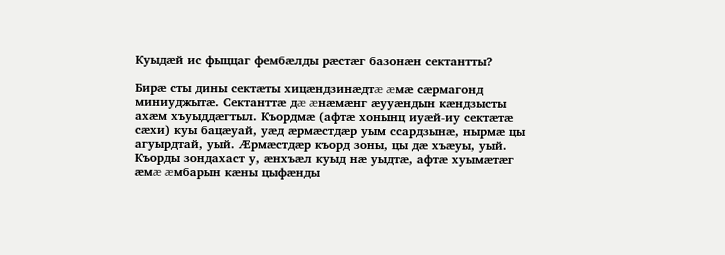Куыдæй ис фыццаг фембæлды рæстæг базонæн сектантты?

Бирæ сты дины сектæты хицæндзинæдтæ æмæ сæрмагонд миниуджытæ. Сектанттæ дæ æнæмæнг æууæндын кæндзысты ахæм хъуыддæгтыл. Къордмæ (афтæ хонынц иуæй-иу сектæтæ сæхи) куы бацæуай, уæд æрмæстдæр уым ссардзынæ, нырмæ цы агуырдтай, уый. Æрмæстдæр къорд зоны, цы дæ хъæуы, уый. Къорды зондахаст у, æнхъæл куыд нæ уыдтæ, афтæ хуымæтæг æмæ æмбарын кæны цыфæнды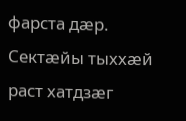фарста дæр. Сектæйы тыххæй раст хатдзæг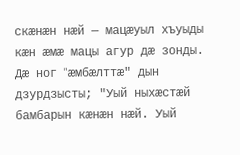скæнæн нæй — мацæуыл хъуыды кæн æмæ мацы агур дæ зонды. Дæ ног "æмбæлттæ" дын дзурдзысты; "Уый ныхæстæй бамбарын кæнæн нæй. Уый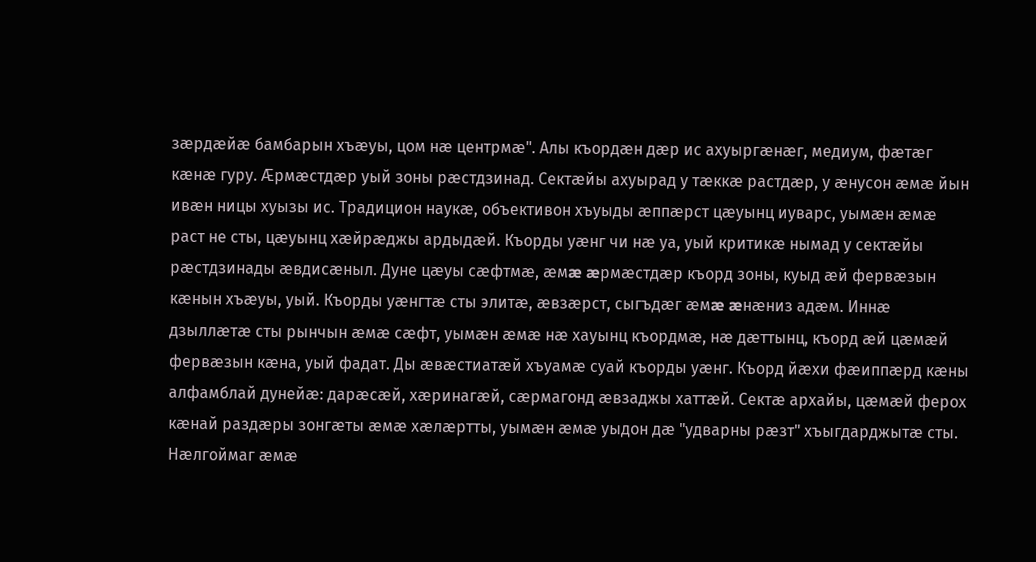зæрдæйæ бамбарын хъæуы, цом нæ центрмæ". Алы къордæн дæр ис ахуыргæнæг, медиум, фæтæг кæнæ гуру. Æрмæстдæр уый зоны рæстдзинад. Сектæйы ахуырад у тæккæ растдæр, у æнусон æмæ йын ивæн ницы хуызы ис. Традицион наукæ, объективон хъуыды æппæрст цæуынц иуварс, уымæн æмæ раст не сты, цæуынц хæйрæджы ардыдæй. Къорды уæнг чи нæ уа, уый критикæ нымад у сектæйы рæстдзинады æвдисæныл. Дуне цæуы сæфтмæ, æмæ æрмæстдæр къорд зоны, куыд æй фервæзын кæнын хъæуы, уый. Къорды уæнгтæ сты элитæ, æвзæрст, сыгъдæг æмæ æнæниз адæм. Иннæ дзыллæтæ сты рынчын æмæ сæфт, уымæн æмæ нæ хауынц къордмæ, нæ дæттынц, къорд æй цæмæй фервæзын кæна, уый фадат. Ды æвæстиатæй хъуамæ суай къорды уæнг. Къорд йæхи фæиппæрд кæны алфамблай дунейæ: дарæсæй, хæринагæй, сæрмагонд æвзаджы хаттæй. Сектæ архайы, цæмæй ферох кæнай раздæры зонгæты æмæ хæлæртты, уымæн æмæ уыдон дæ "удварны рæзт" хъыгдарджытæ сты. Нæлгоймаг æмæ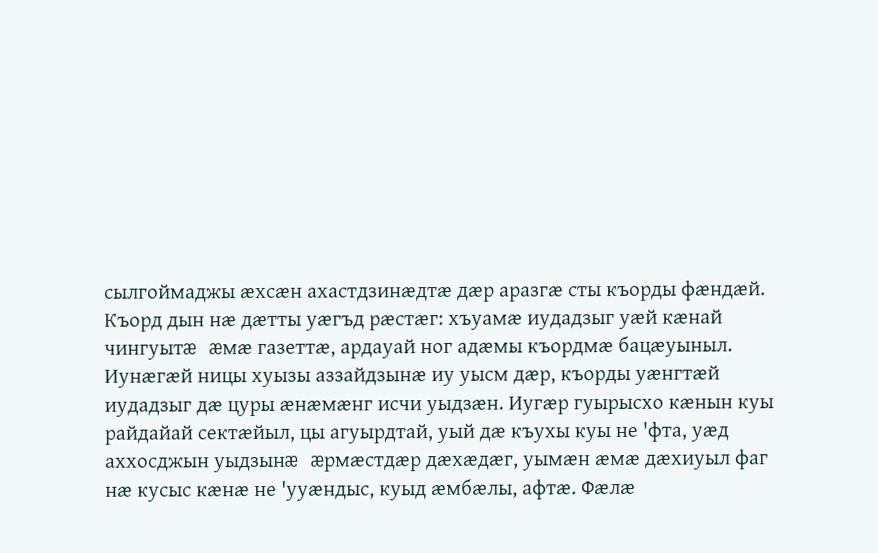сылгоймаджы æхсæн ахастдзинæдтæ дæр аразгæ сты къорды фæндæй. Къорд дын нæ дæтты уæгъд рæстæг: хъуамæ иудадзыг уæй кæнай чингуытæ æмæ газеттæ, ардауай ног адæмы къордмæ бацæуыныл. Иунæгæй ницы хуызы аззайдзынæ иу уысм дæр, къорды уæнгтæй иудадзыг дæ цуры æнæмæнг исчи уыдзæн. Иугæр гуырысхо кæнын куы райдайай сектæйыл, цы агуырдтай, уый дæ къухы куы не 'фта, уæд аххосджын уыдзынæ æрмæстдæр дæхæдæг, уымæн æмæ дæхиуыл фаг нæ кусыс кæнæ не 'ууæндыс, куыд æмбæлы, афтæ. Фæлæ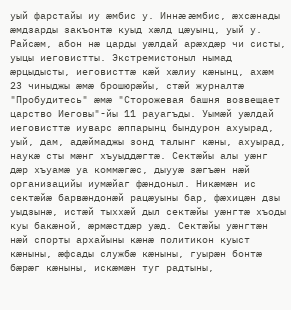уый фарстайы иу æмбис у. Иннæ æмбис, æхсæнады æмдзарды закъонтæ куыд хæлд цæуынц, уый у. Райсæм, абон нæ царды уæлдай арæхдæр чи систы, уыцы иеговистты. Экстремистоныл нымад æрцыдысты, иеговисттæ кæй хæлиу кæнынц, ахæм 23 чиныджы æмæ брошюрæйы, стæй журналтæ "Пробудитесь" æмæ "Сторожевая башня возвещает царство Иеговы"-йы 11 рауагъды. Уымæй уæлдай иеговисттæ иуварс æппарынц бындурон ахуырад, уый, дам, адæймаджы зонд талынг кæны, ахуырад, наукæ сты мæнг хъуыддæгтæ. Сектæйы алы уæнг дæр хъуамæ уа коммæгæс, дыууæ зæгъæн нæй организацийы иумæйаг фæндоныл. Никæмæн ис сектæйæ барвæндонæй рацæуыны бар, фæхицæн дзы уыдзынæ, истæй тыххæй дыл сектæйы уæнгтæ хъоды куы бакæной, æрмæстдæр уæд. Сектæйы уæнгтæн нæй спорты архайыны кæнæ политикон куыст кæныны, æфсады службæ кæныны, гуырæн бонтæ бæрæг кæныны, искæмæн туг радтыны,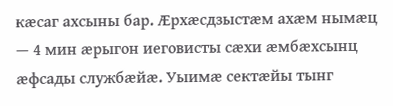кæсаг ахсыны бар. Æрхæсдзыстæм ахæм нымæц — 4 мин æрыгон иеговисты сæхи æмбæхсынц æфсады службæйæ. Уыимæ сектæйы тынг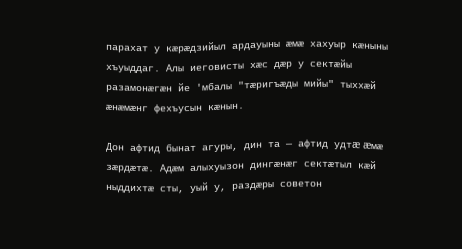парахат у кæрæдзийыл ардауыны æмæ хахуыр кæныны хъуыддаг. Алы иеговисты хæс дæр у сектæйы разамонæгæн йе 'мбалы "тæригъæды мийы" тыххæй æнæмæнг фехъусын кæнын.

Дон афтид бынат агуры, дин та — афтид удтæ æмæ зæрдæтæ. Адæм алыхуызон дингæнæг сектæтыл кæй ныддихтæ сты, уый у, раздæры советон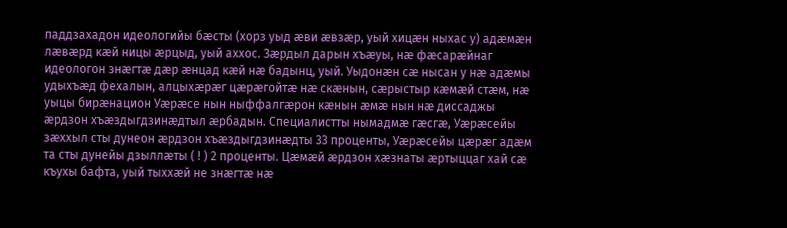паддзахадон идеологийы бæсты (хорз уыд æви æвзæр, уый хицæн ныхас у) адæмæн лæвæрд кæй ницы æрцыд, уый аххос. Зæрдыл дарын хъæуы, нæ фæсарæйнаг идеологон знæгтæ дæр æнцад кæй нæ бадынц, уый. Уыдонæн сæ нысан у нæ адæмы удыхъæд фехалын, алцыхæрæг цæрæгойтæ нæ скæнын, сæрыстыр кæмæй стæм, нæ уыцы бирæнацион Уæрæсе нын ныффалгæрон кæнын æмæ нын нæ диссаджы æрдзон хъæздыгдзинæдтыл æрбадын. Специалистты нымадмæ гæсгæ, Уæрæсейы зæххыл сты дунеон æрдзон хъæздыгдзинæдты 33 проценты, Уæрæсейы цæрæг адæм та сты дунейы дзыллæты ( ! ) 2 проценты. Цæмæй æрдзон хæзнаты æртыццаг хай сæ къухы бафта, уый тыххæй не знæгтæ нæ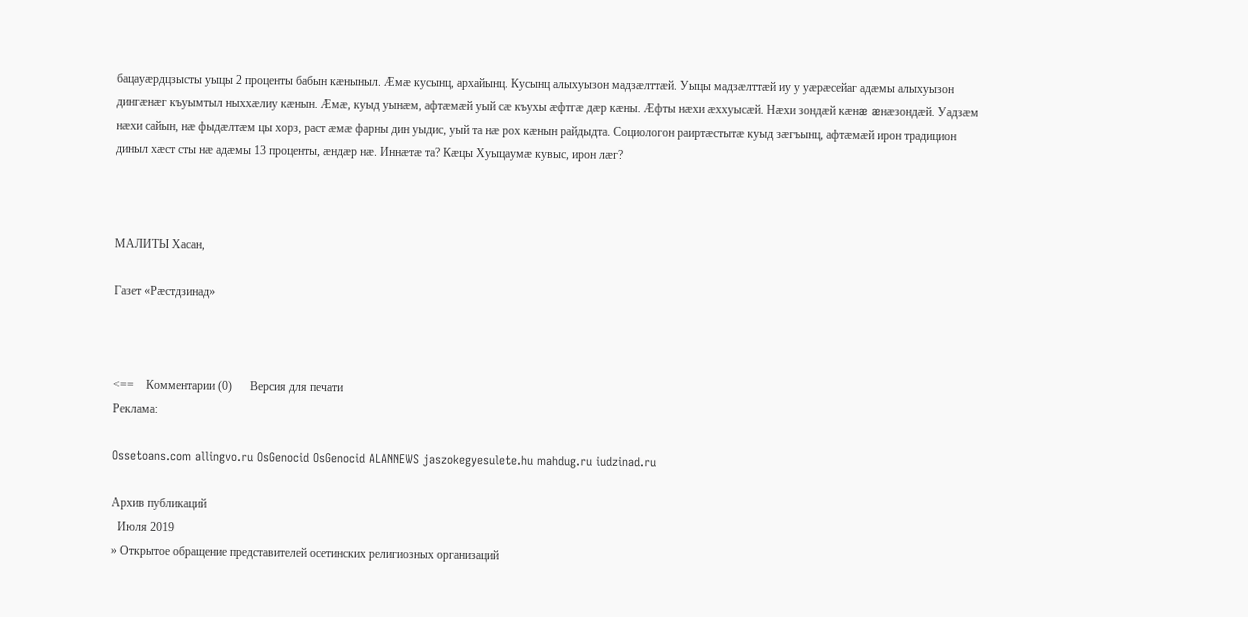бацауæрдцзысты уыцы 2 проценты бабын кæныныл. Æмæ кусынц, архайынц. Кусынц алыхуызон мадзæлттæй. Уыцы мадзæлттæй иу у уæрæсейаг адæмы алыхуызон дингæнæг къуымтыл ныххæлиу кæнын. Æмæ, куыд уынæм, афтæмæй уый сæ къухы æфтгæ дæр кæны. Æфты нæхи æххуысæй. Нæхи зондæй кæнæ æнæзондæй. Уадзæм нæхи сайын, нæ фыдæлтæм цы хорз, раст æмæ фарны дин уыдис, уый та нæ рох кæнын райдыдта. Социологон раиртæстытæ куыд зæгъынц, афтæмæй ирон традицион диныл хæст сты нæ адæмы 13 проценты, æндæр нæ. Иннæтæ та? Кæцы Хуыцаумæ кувыс, ирон лæг?



МАЛИТЫ Хасан,

Газет «Рæстдзинад»



<==    Комментарии (0)      Версия для печати
Реклама:

Ossetoans.com allingvo.ru OsGenocid OsGenocid ALANNEWS jaszokegyesulete.hu mahdug.ru iudzinad.ru

Архив публикаций
  Июля 2019
» Открытое обращение представителей осетинских религиозных организаций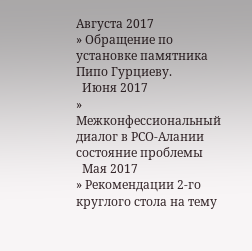Августа 2017
» Обращение по установке памятника Пипо Гурциеву.
  Июня 2017
» Межконфессиональный диалог в РСО-Алании состояние проблемы
  Мая 2017
» Рекомендации 2-го круглого стола на тему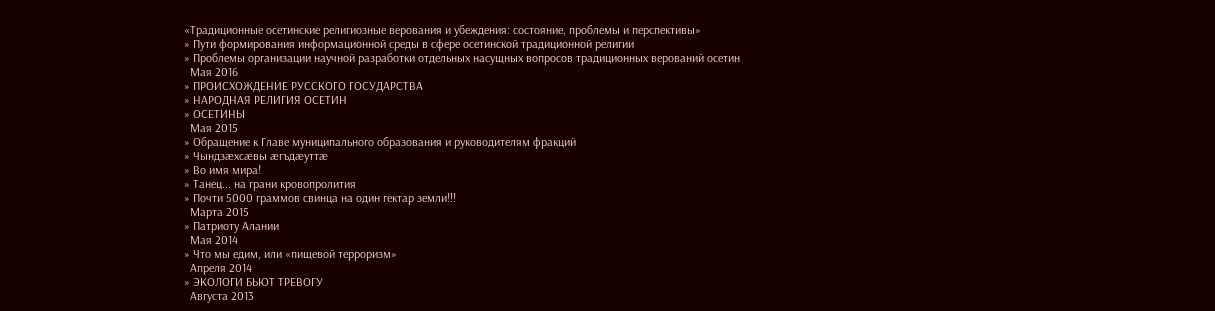«Традиционные осетинские религиозные верования и убеждения: состояние, проблемы и перспективы»
» Пути формирования информационной среды в сфере осетинской традиционной религии
» Проблемы организации научной разработки отдельных насущных вопросов традиционных верований осетин
  Мая 2016
» ПРОИСХОЖДЕНИЕ РУССКОГО ГОСУДАРСТВА
» НАРОДНАЯ РЕЛИГИЯ ОСЕТИН
» ОСЕТИНЫ
  Мая 2015
» Обращение к Главе муниципального образования и руководителям фракций
» Чындзӕхсӕвы ӕгъдӕуттӕ
» Во имя мира!
» Танец... на грани кровопролития
» Почти 5000 граммов свинца на один гектар земли!!!
  Марта 2015
» Патриоту Алании
  Мая 2014
» Что мы едим, или «пищевой терроризм»
  Апреля 2014
» ЭКОЛОГИ БЬЮТ ТРЕВОГУ
  Августа 2013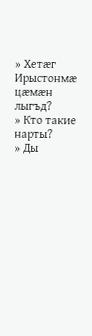» Хетӕг Ирыстонмӕ цӕмӕн лыгъд?
» Кто такие нарты?
» Ды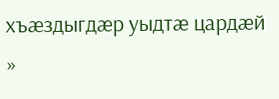хъæздыгдæр уыдтæ цардæй
»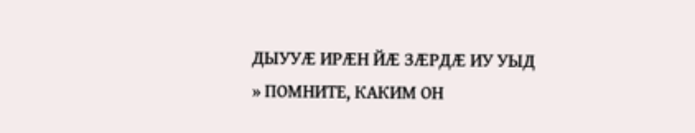ДЫУУӔ ИРӔН ЙӔ ЗӔРДӔ ИУ УЫД
» ПОМНИТЕ, КАКИМ ОН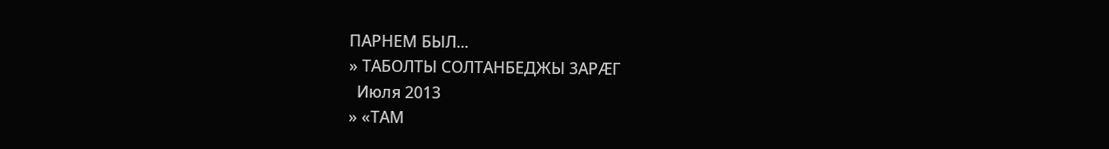ПАРНЕМ БЫЛ...
» ТАБОЛТЫ СОЛТАНБЕДЖЫ 3АРӔГ
  Июля 2013
» «ТАМ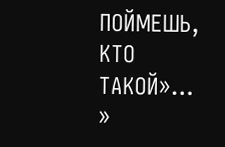ПОЙМЕШЬ, КТО ТАКОЙ»…
»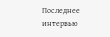Последнее интервью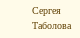Сергея Таболова